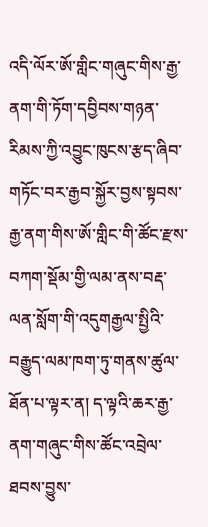འདི་ལོར་ཨོ་གླིང་གཞུང་གིས་རྒྱ་ནག་གི་ཏོག་དབྱིབས་གཉན་རིམས་ཀྱི་འབྱུང་ཁུངས་རྩད་ཞིབ་གཏོང་བར་རྒྱབ་སྐྱོར་བྱས་སྟབས་རྒྱ་ནག་གིས་ཨོ་གླིང་གི་ཚོང་རྫས་བཀག་སྡོམ་གྱི་ལམ་ནས་བརྡ་ལན་སློག་གི་འདུགརྒྱལ་སྤྱིའི་བརྒྱུད་ལམ་ཁག་ཏུ་གནས་ཚུལ་ཐོན་པ་ལྟར་ན། ད་ལྟའི་ཆར་རྒྱ་ནག་གཞུང་གིས་ཚོང་འབྲེལ་ཐབས་བྱུས་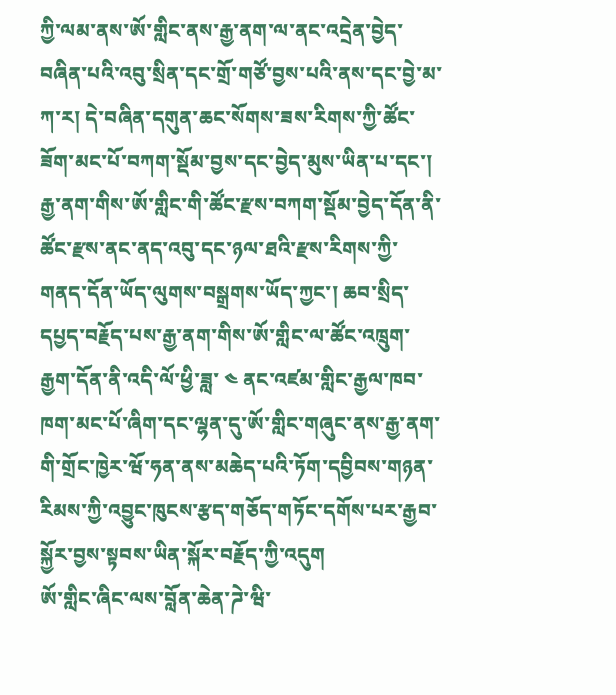ཀྱི་ལམ་ནས་ཨོ་གླིང་ནས་རྒྱ་ནག་ལ་ནང་འདྲེན་བྱེད་བཞིན་པའི་འབུ་སྲིན་དང་གྲོ་གཙོ་བྱས་པའི་ནས་དང་བྱེ་མ་ཀ་ར། དེ་བཞིན་དགུན་ཆང་སོགས་ཟས་རིགས་ཀྱི་ཚོང་ཟོག་མང་པོ་བཀག་སྡོམ་བྱས་དང་བྱེད་མུས་ཡིན་པ་དང་། རྒྱ་ནག་གིས་ཨོ་གླིང་གི་ཚོང་རྫས་བཀག་སྡོམ་བྱེད་དོན་ནི་ཚོང་རྫས་ནང་ནད་འབུ་དང་ཉལ་ཐའི་རྫས་རིགས་ཀྱི་གནད་དོན་ཡོད་ལུགས་བསྒྲགས་ཡོད་ཀྱང་། ཆབ་སྲིད་དཔྱད་བརྗོད་པས་རྒྱ་ནག་གིས་ཨོ་གླིང་ལ་ཚོང་འཁྲུག་རྒྱག་དོན་ནི་འདི་ལོ་ཕྱི་ཟླ་ ༤ ནང་འཛམ་གླིང་རྒྱལ་ཁབ་ཁག་མང་པོ་ཞིག་དང་ལྷན་དུ་ཨོ་གླིང་གཞུང་ནས་རྒྱ་ནག་གི་གྲོང་ཁྱེར་ཝོ་ཧན་ནས་མཆེད་པའི་ཏོག་དབྱིབས་གཉན་རིམས་ཀྱི་འབྱུང་ཁུངས་རྩད་གཅོད་གཏོང་དགོས་པར་རྒྱབ་སྐྱོར་བྱས་སྟབས་ཡིན་སྐོར་བརྗོད་ཀྱི་འདུག
ཨོ་གླིང་ཞིང་ལས་བློན་ཆེན་ཌེ་ཝི་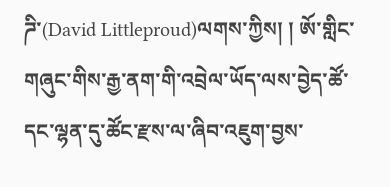ཌི་(David Littleproud)ལགས་ཀྱིས། ། ཨོ་གླིང་གཞུང་གིས་རྒྱ་ནག་གི་འབྲེལ་ཡོད་ལས་བྱེད་ཚོ་དང་ལྷན་དུ་ཚོང་རྫས་ལ་ཞིབ་འཇུག་བྱས་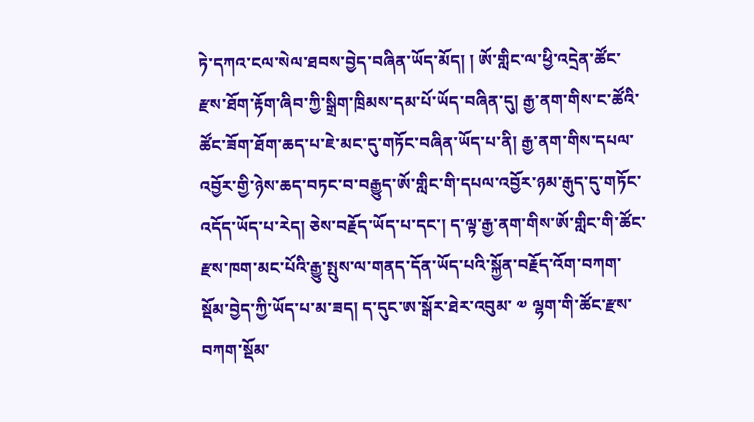ཏེ་དཀའ་ངལ་སེལ་ཐབས་བྱེད་བཞིན་ཡོད་མོད། ། ཨོ་གླིང་ལ་ཕྱི་འདྲེན་ཚོང་རྫས་ཐོག་རྟོག་ཞིབ་ཀྱི་སྒྲིག་ཁྲིམས་དམ་པོ་ཡོད་བཞིན་དུ། རྒྱ་ནག་གིས་ང་ཚོའི་ཚོང་ཟོག་ཐོག་ཆད་པ་ཇེ་མང་དུ་གཏོང་བཞིན་ཡོད་པ་ནི། རྒྱ་ནག་གིས་དཔལ་འབྱོར་གྱི་ཉེས་ཆད་བཏང་བ་བརྒྱུད་ཨོ་གླིང་གི་དཔལ་འབྱོར་ཉམ་རྒུད་དུ་གཏོང་འདོད་ཡོད་པ་རེད། ཅེས་བརྗོད་ཡོད་པ་དང་། ད་ལྟ་རྒྱ་ནག་གིས་ཨོ་གླིང་གི་ཚོང་རྫས་ཁག་མང་པོའི་རྒྱུ་སྤུས་ལ་གནད་དོན་ཡོད་པའི་སྐྱོན་བརྗོད་འོག་བཀག་སྡོམ་བྱེད་ཀྱི་ཡོད་པ་མ་ཟད། ད་དུང་ཨ་སྒོར་ཐེར་འབུམ་ ༧ ལྷག་གི་ཚོང་རྫས་བཀག་སྡོམ་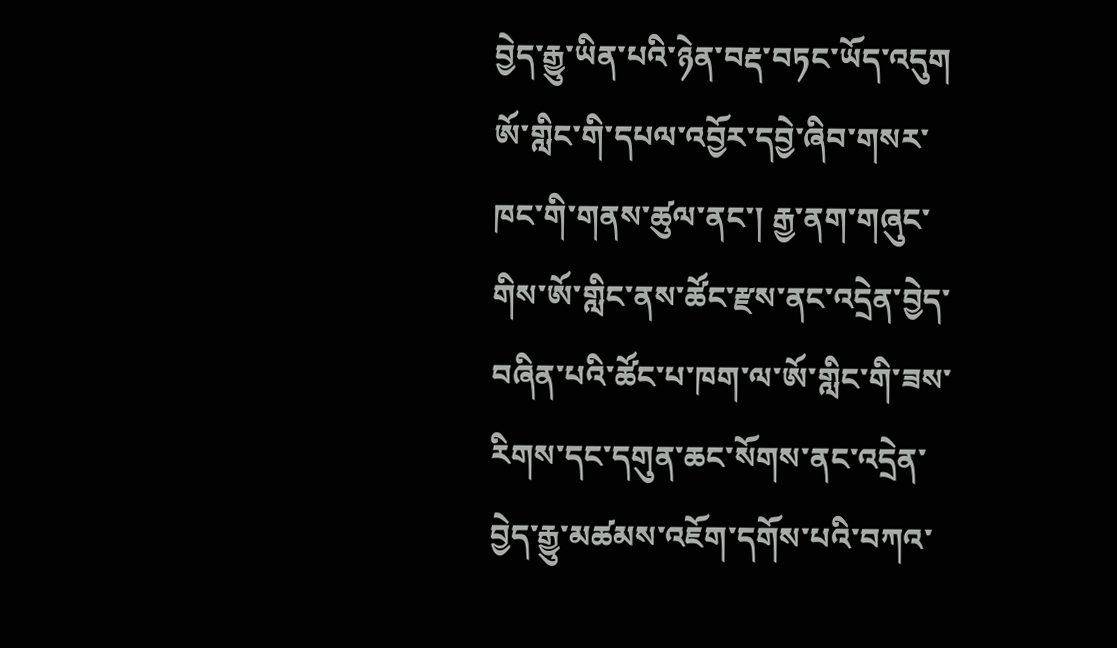བྱེད་རྒྱུ་ཡིན་པའི་ཉེན་བརྡ་བཏང་ཡོད་འདུག
ཨོ་གླིང་གི་དཔལ་འབྱོར་དབྱེ་ཞིབ་གསར་ཁང་གི་གནས་ཚུལ་ནང་། རྒྱ་ནག་གཞུང་གིས་ཨོ་གླིང་ནས་ཚོང་རྫས་ནང་འདྲེན་བྱེད་བཞིན་པའི་ཚོང་པ་ཁག་ལ་ཨོ་གླིང་གི་ཟས་རིགས་དང་དགུན་ཆང་སོགས་ནང་འདྲེན་བྱེད་རྒྱུ་མཚམས་འཇོག་དགོས་པའི་བཀའ་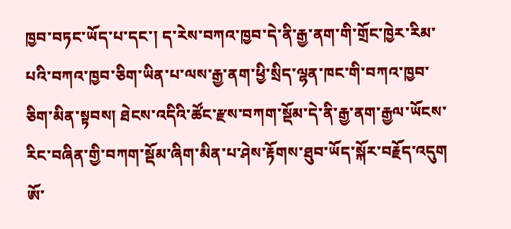ཁྱབ་བཏང་ཡོད་པ་དང་། ད་རེས་བཀའ་ཁྱབ་དེ་ནི་རྒྱ་ནག་གི་གྲོང་ཁྱེར་རིམ་པའི་བཀའ་ཁྱབ་ཅིག་ཡིན་པ་ལས་རྒྱ་ནག་ཕྱི་སྲིད་ལྷན་ཁང་གི་བཀའ་ཁྱབ་ཅིག་མིན་སྟབས། ཐེངས་འདིའི་ཚོང་རྫས་བཀག་སྡོམ་དེ་ནི་རྒྱ་ནག་རྒྱལ་ཡོངས་རིང་བཞིན་གྱི་བཀག་སྡོམ་ཞིག་མིན་པ་ཤེས་རྟོགས་ཐུབ་ཡོད་སྐོར་བརྗོད་འདུག
ཨོ་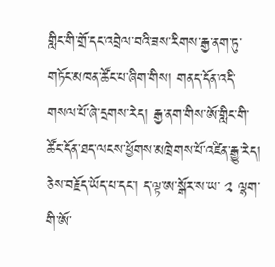གླིང་གི་གྲོ་དང་འབྲེལ་བའི་ཟས་རིགས་རྒྱ་ནག་ཏུ་གཏོང་མཁན་ཚོང་པ་ཞིག་གིས། གནད་དོན་འདི་གསལ་པོ་ཞེ་དྲགས་རེད། རྒྱ་ནག་གིས་ཨོ་གླིང་གི་ཚོང་དོན་ཐད་ལངས་ཕྱོགས་མཁྲེགས་པོ་འཛིན་རྒྱུ་རེད། ཅེས་བརྗོད་ཡོད་པ་དང་། ད་ལྟ་ཨ་སྒོར་ས་ཡ་ ༢ ལྷག་གི་ཨོ་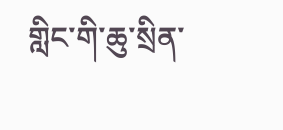གླིང་གི་ཆུ་སྲིན་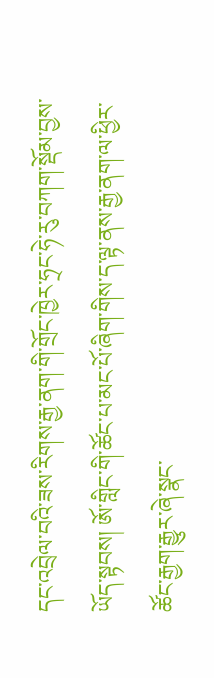དང་འབྲེལ་བའི་ཟས་རིགས་རྒྱ་ནག་གི་གྲོང་ཁྱེར་ཧྲང་ཧེ་རུ་བཀག་སྡོམ་བྱས་ཡོད་སྟབས། ཨོ་གླིང་གི་ཚོང་པ་མང་པོ་ཞིག་གིས་ད་ལྟ་ནས་རྒྱ་ནག་ལ་ཕྱིར་ཚོང་རྒྱག་རྒྱུར་ཞེ་སྣང་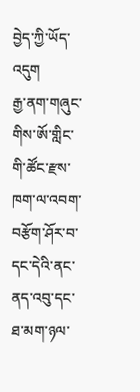བྱེད་ཀྱི་ཡོད་འདུག
རྒྱ་ནག་གཞུང་གིས་ཨོ་གླིང་གི་ཚོང་རྫས་ཁག་ལ་འབག་བརྩོག་ཤོར་བ་དང་དེའི་ནང་ནད་འབུ་དང་ཐ་མག་ཉལ་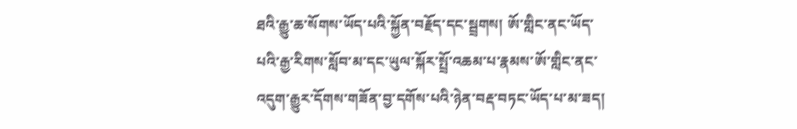ཐའི་རྒྱུ་ཆ་སོགས་ཡོད་པའི་སྐྱོན་བརྗོད་དང་སྦྲགས། ཨོ་གླིང་ནང་ཡོད་པའི་རྒྱ་རིགས་སློབ་མ་དང་ཡུལ་སྐོར་སྤྲོ་འཆམ་པ་རྣམས་ཨོ་གླིང་ནང་འདུག་རྒྱུར་དོགས་གཟོན་བྱ་དགོས་པའི་ཉེན་བརྡ་བཏང་ཡོད་པ་མ་ཟད།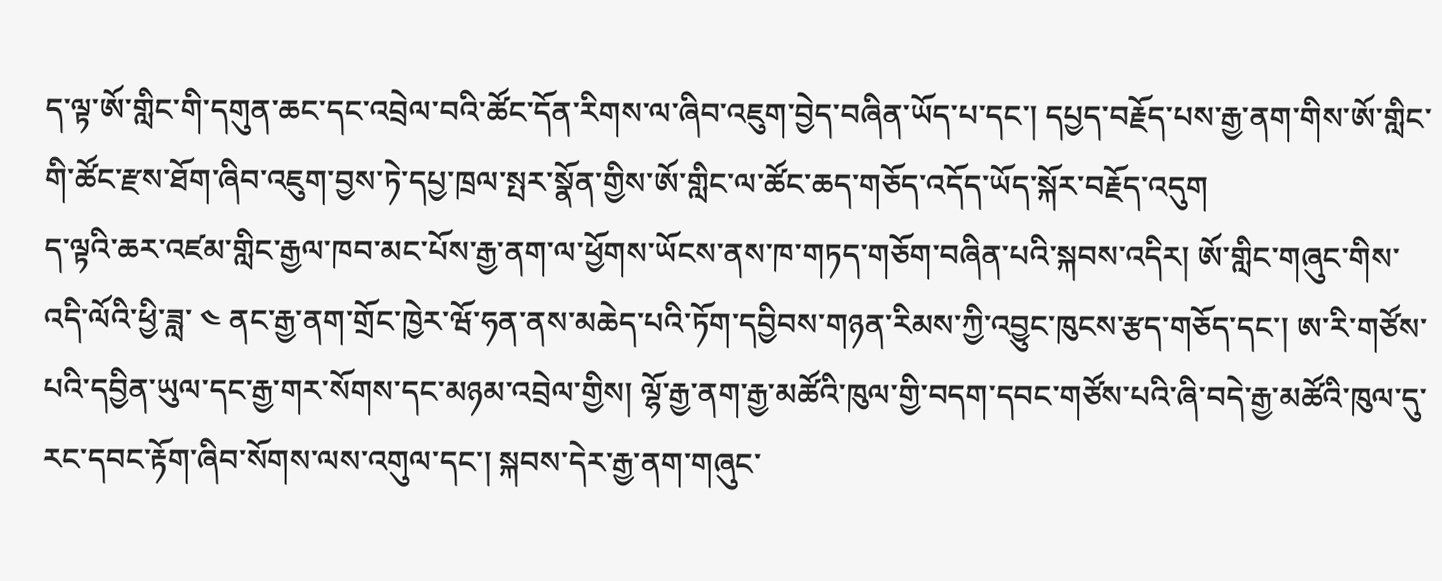ད་ལྟ་ཨོ་གླིང་གི་དགུན་ཆང་དང་འབྲེལ་བའི་ཚོང་དོན་རིགས་ལ་ཞིབ་འཇུག་བྱེད་བཞིན་ཡོད་པ་དང་། དཔྱད་བརྗོད་པས་རྒྱ་ནག་གིས་ཨོ་གླིང་གི་ཚོང་རྫས་ཐོག་ཞིབ་འཇུག་བྱས་ཏེ་དཔྱ་ཁྲལ་སྤར་སྣོན་གྱིས་ཨོ་གླིང་ལ་ཚོང་ཆད་གཅོད་འདོད་ཡོད་སྐོར་བརྗོད་འདུག
ད་ལྟའི་ཆར་འཛམ་གླིང་རྒྱལ་ཁབ་མང་པོས་རྒྱ་ནག་ལ་ཕྱོགས་ཡོངས་ནས་ཁ་གཏད་གཅོག་བཞིན་པའི་སྐབས་འདིར། ཨོ་གླིང་གཞུང་གིས་འདི་ལོའི་ཕྱི་ཟླ་ ༤ ནང་རྒྱ་ནག་གྲོང་ཁྱེར་ཝོ་ཧན་ནས་མཆེད་པའི་ཏོག་དབྱིབས་གཉན་རིམས་ཀྱི་འབྱུང་ཁུངས་རྩད་གཅོད་དང་། ཨ་རི་གཙོས་པའི་དབྱིན་ཡུལ་དང་རྒྱ་གར་སོགས་དང་མཉམ་འབྲེལ་གྱིས། ལྷོ་རྒྱ་ནག་རྒྱ་མཚོའི་ཁུལ་གྱི་བདག་དབང་གཙོས་པའི་ཞི་བདེ་རྒྱ་མཚོའི་ཁུལ་དུ་རང་དབང་རྟོག་ཞིབ་སོགས་ལས་འགུལ་དང་། སྐབས་དེར་རྒྱ་ནག་གཞུང་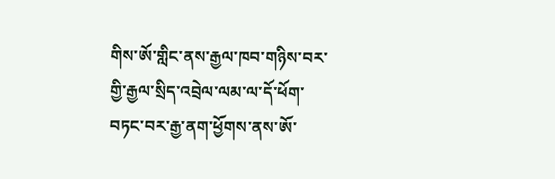གིས་ཨོ་གླིང་ནས་རྒྱལ་ཁབ་གཉིས་བར་གྱི་རྒྱལ་སྲིད་འབྲེལ་ལམ་ལ་དོ་ཕོག་བཏང་བར་རྒྱ་ནག་ཕྱོགས་ནས་ཨོ་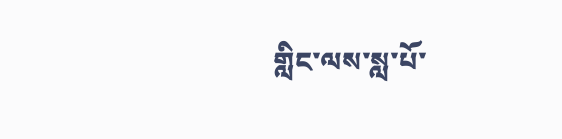གླིང་ལས་སླ་པོ་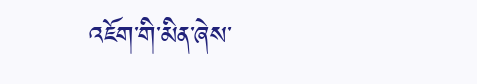འཇོག་གི་མིན་ཞེས་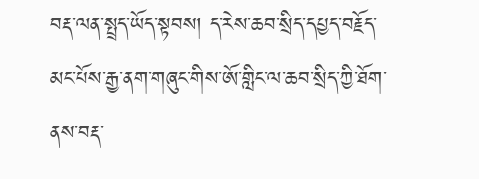བརྡ་ལན་སྤྲད་ཡོད་སྟབས། ད་རེས་ཆབ་སྲིད་དཔྱད་བརྗོད་མང་པོས་རྒྱ་ནག་གཞུང་གིས་ཨོ་གླིང་ལ་ཆབ་སྲིད་ཀྱི་ཐོག་ནས་བརྡ་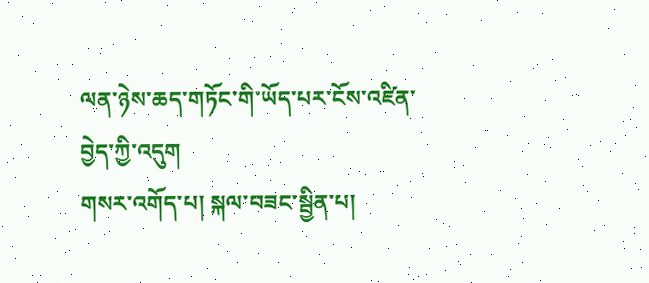ལན་ཉེས་ཆད་གཏོང་གི་ཡོད་པར་ངོས་འཛིན་བྱེད་ཀྱི་འདུག
གསར་འགོད་པ། སྐལ་བཟང་སྦྱིན་པ།